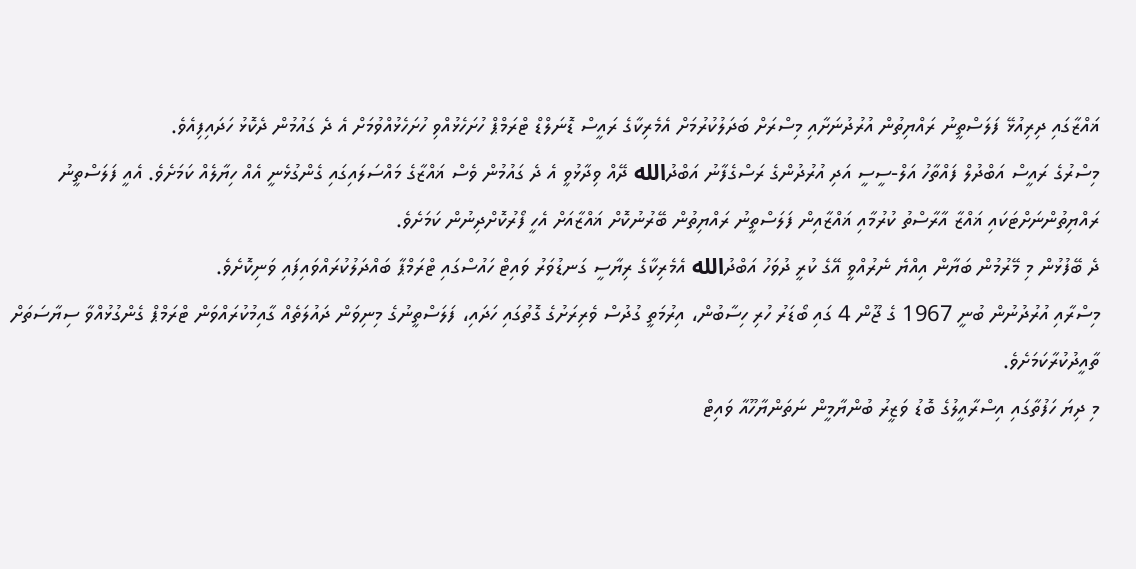ޣައްޒާގައި ދިރިއުޅޭ ފަލަސްތީނު ރައްޔިތުން އުރުދުނަށާއި މިސްރަށް ބަދަލުކުރުމަށް އެމެރިކާގެ ރައީސް ޑޮނަލްޑް ޓްރަމްޕް ހުށަހެޅުއްވި ހުށަހެޅުއްވުމަށް އެ ދެ ގައުމުން ދެކޮޅު ހަދައިފިއެވެ.
މިސްރުގެ ރައީސް އަބްދުލް ފައްތާހު އަލް-ސީސީ އަދި އުރުދުންގެ ރަސްގެފާނު އަބްދުالله ދޭއް ވިދާޅުވީ އެ ދެ ގައުމުން ވެސް ޣައްޒާގެ މައްސަލައިގައި ގެންގުޅެނީ އެއް ހިޔާލެއް ކަމަށެވެ. އެއީ ފަލަސްތީނު ރައްޔިތުންނަށްޓަކައި ޣައްޒާ އާރާސްތު ކުރުމާއި ޣައްޒާއިން ފަލަސްތީނު ރައްޔިތުން ބޭރުނުކޮށް ޣައްޒާއަށް އެހީ ފޯރުކޮށްދިނުން ކަމަށެވެ.
ދެ ބޭފުޅުން މި މޭރުމުން ބަޔާން އިއްޔެ ނެރުއްވީ އޭގެ ކުރީ ދުވަހު އަބްދުالله އެމެރިކާގެ ރިޔާސީ ގަނޑުވަރު ވައިޓް ހައުސްގައި ޓްރަމްޕާ ބައްދަލުކުރައްވައިފައި ވަނިކޮށެވެ.
މިސްރާއި އުރުދުނުން ބުނީ 1967 ގެ ޖޫން 4 ގައި ބޯޑަރު ހުރި ހިސާބުން، އިރުމަތީ ގުދުސް ވެރިރަށުގެ ގޮތުގައި ހަދައި، ފަލަސްތީނުގެ މިނިވަން ދައުލަތެއް ގާއިމުކުރައްވަން ޓްރަމްޕް ގެންގުޅުއްވާ ސިޔާސަތަށް ތާއީދުކުރާކަމަށެވެ.
މި ދިޔަ ހަފުތާގައި އިސްރާއީލުގެ ބޮޑު ވަޒީރު ބުންޔާމީން ނަތަންޔާހޫއާ ވައިޓް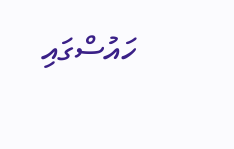ހައުސްގައި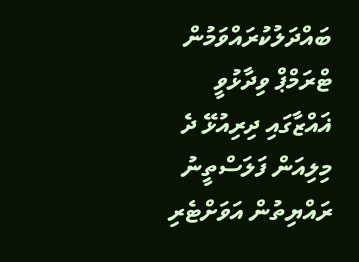ބައްދަލުކުރައްވަމުން ޓްރަމްޕް ވިދާޅުވީ ޣައްޒާގައި ދިރިއުޅޭ ދެ މިލިއަން ފަލަސްތީނު ރައްޔިތުން އަވަށްޓެރި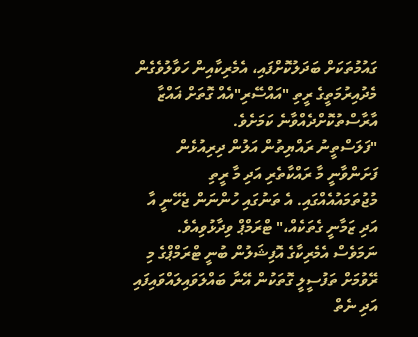ގައުމުތަކަށް ބަދަލުކޮށްފައި، އެމެރިކާއިން ހަވާލުވެގެން މެދުއިރުމަތީގެ ރީތި "އައްސޭރި"އެއް ގޮތަށް ޣައްޒާ އާރާސްތުކޮށްދެއްވާނެ ކަމަށެވެ.
"ފަލަސްތީނު ރައްޔިތުން އަލުން ދިރިއުޅެން ފަށަންވާނީ މާ ރައްކާތެރި އަދި މާ ރީތި މުޖުތަމައުއެއްގައި. އެ ތަނުގައި ހުންނަން ޖެހޭނީ އާ އަދި ޒަމާނީ ގެތަކެއް،" ޓްރަމްޕް ވިދާޅުވިއެވެ.
ނަމަވެސް އެމެރިކާގެ އޮފިޝަލުން ބުނީ ޓްރަމްޕްގެ މި ރޭވުމަށް ތަފުސީލީ ގޮތަކުން އޭނާ ބައްލަވައިލައްވައިފައި އަދި ނެތް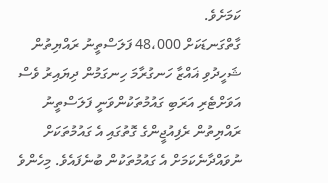ކަމަށެވެ.
ގާތްގަނޑަކަށް 48،000 ފަލަސްތީނު ރައްޔިތުން ޝަހީދުވި ޣައްޒާ ހަނގުރާމަ ހިނގަމުން ދިޔައިރު ވެސް އަވަށްޓެރި އަރަބި ގައުމުތަކުންވަނީ ފަލަސްތީނު ރައްޔިތުން ރެފިއުޖީންގެ ގޮތުގައި އެ ގައުމުތަކަށް ނުވައްދާނެކަމަށް އެ ގައުމުތަކުން ބުނެފައެވެ. މިހެންވެ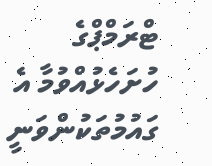ޓްރަމްޕްގެ ހުށަހެޅުއްވުމާ އެ ގައުމުތަކުންވަނީ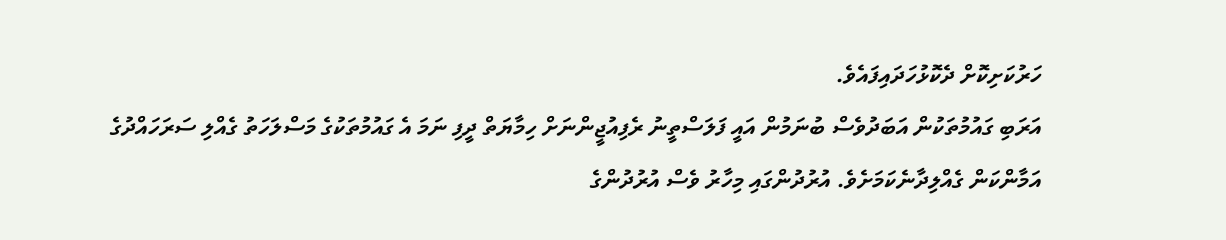ހަރުކަށިކޮށް ދެކޮޅުހަދައިފައެވެ.
އަރަބި ގައުމުތަކުން އަބަދުވެސް ބުނަމުން އައީ ފަލަސްތީނު ރެފިއުޖީންނަށް ހިމާޔަތް ދީފި ނަމަ އެ ގައުމުތަކުގެ މަސްލަހަތު ގެއްލި ސަރަހައްދުގެ އަމާންކަން ގެއްލިދާނެކަމަށެވެ. އުރުދުންގައި މިހާރު ވެސް އުރުދުންގެ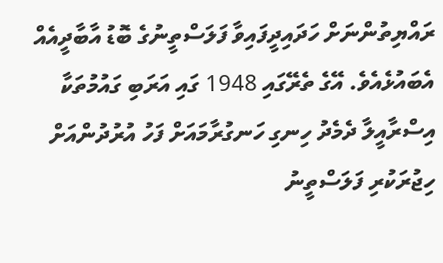ރައްޔިތުންނަށް ހަދައިދީފައިވާ ފަލަސްތީނުގެ ބޮޑު އާބާދީއެއް އެބައުޅެއެވެ. އޭގެ ތެރޭގައި 1948 ގައި އަރަބި ގައުމުތަކާ އިސްރާއީލާ ދެމެދު ހިނގި ހަނގުރާމައަށް ފަހު އުރުދުންއަށް ހިޖުރަކުރި ފަލަސްތީނު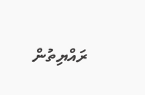ރައްޔިތުން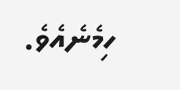ހިމެނެއެވެ.